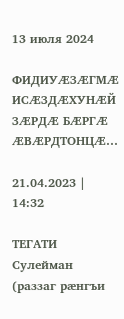13 июля 2024

ФИДИУÆЗÆГМÆ ИСÆЗДÆХУНÆЙ ЗÆРДÆ БÆРГÆ ÆВÆРДТОНЦÆ…

21.04.2023 | 14:32

ТЕГАТИ Сулейман (раззаг рæнгъи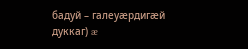бадуй – галеуæрдигæй дуккаг) æ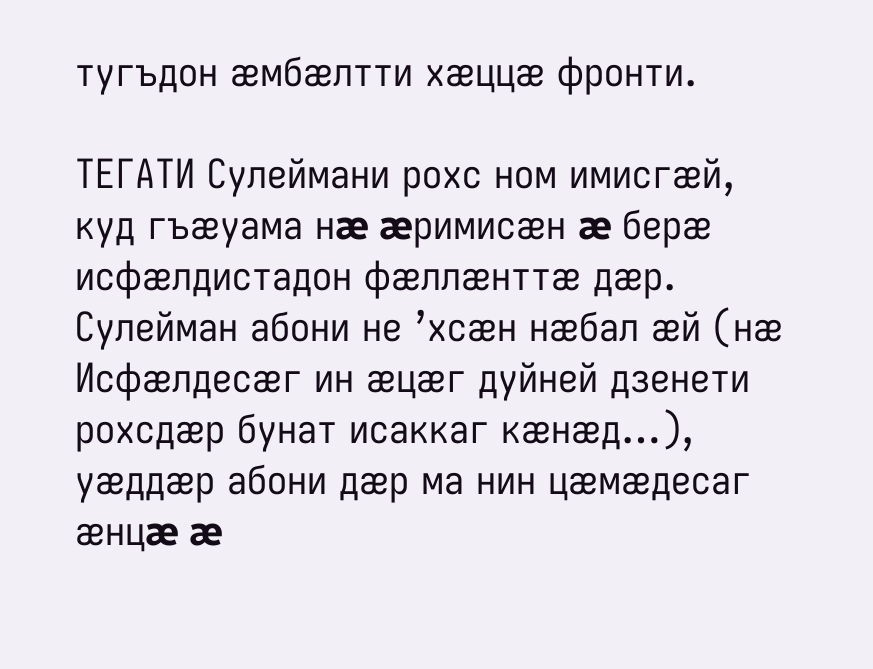тугъдон æмбæлтти хæццæ фронти.

ТЕГАТИ Сулеймани рохс ном имисгæй, куд гъæуама нæ æримисæн æ берæ исфæлдистадон фæллæнттæ дæр. Сулейман абони не ’хсæн нæбал æй (нæ Исфæлдесæг ин æцæг дуйней дзенети рохсдæр бунат исаккаг кæнæд…), уæддæр абони дæр ма нин цæмæдесаг æнцæ æ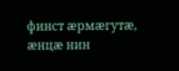финст æрмæгутæ, æнцæ нин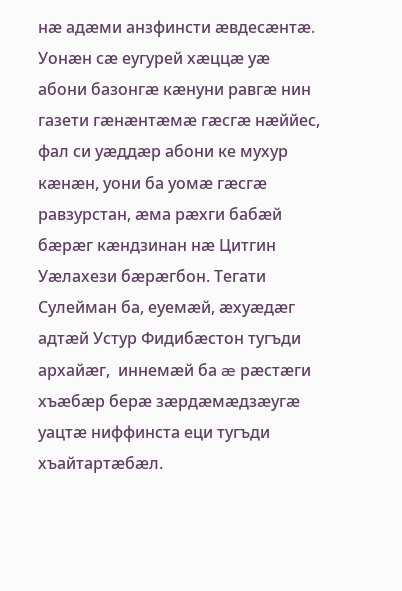нæ адæми анзфинсти æвдесæнтæ. Уонæн сæ еугурей хæццæ уæ абони базонгæ кæнуни равгæ нин газети гæнæнтæмæ гæсгæ нæййес, фал си уæддæр абони ке мухур кæнæн, уони ба уомæ гæсгæ равзурстан, æма рæхги бабæй бæрæг кæндзинан нæ Цитгин Уæлахези бæрæгбон. Тегати Сулейман ба, еуемæй, æхуæдæг адтæй Устур Фидибæстон тугъди архайæг,  иннемæй ба æ рæстæги хъæбæр берæ зæрдæмæдзæугæ уацтæ ниффинста еци тугъди хъайтартæбæл.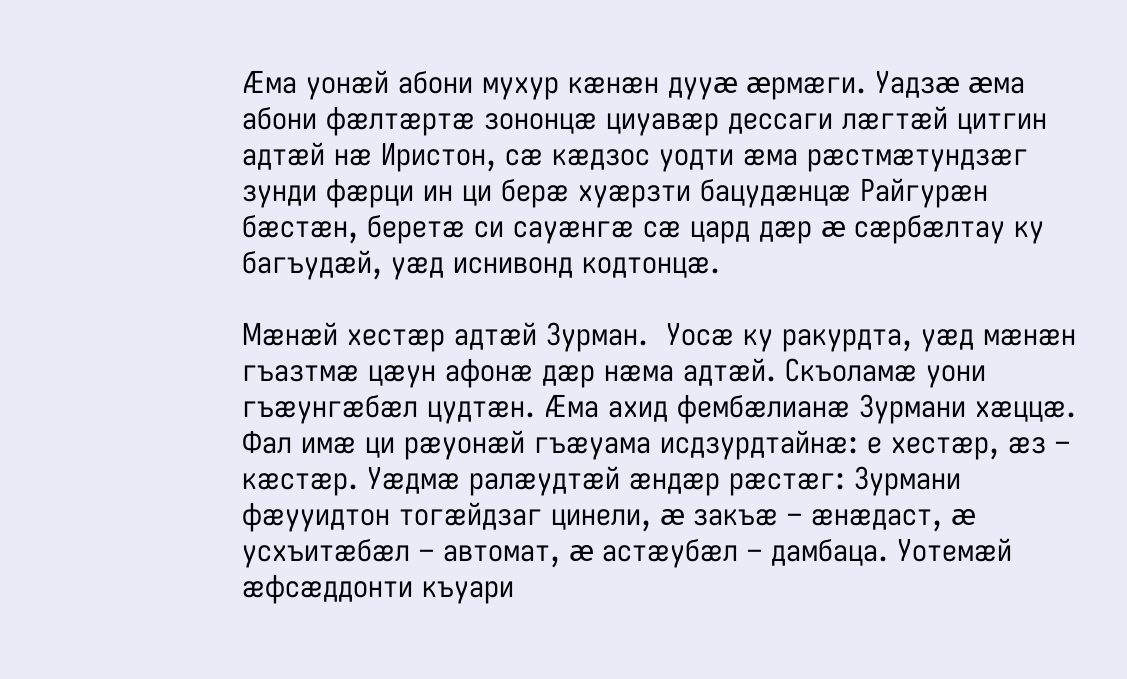Æма уонæй абони мухур кæнæн дууæ æрмæги. Уадзæ æма абони фæлтæртæ зононцæ циуавæр дессаги лæгтæй цитгин адтæй нæ Иристон, сæ кæдзос уодти æма рæстмæтундзæг зунди фæрци ин ци берæ хуæрзти бацудæнцæ Райгурæн бæстæн, беретæ си сауæнгæ сæ цард дæр æ сæрбæлтау ку багъудæй, уæд иснивонд кодтонцæ.

Мæнæй хестæр адтæй Зурман.  Уосæ ку ракурдта, уæд мæнæн гъазтмæ цæун афонæ дæр нæма адтæй. Скъоламæ уони гъæунгæбæл цудтæн. Æма ахид фембæлианæ Зурмани хæццæ. Фал имæ ци рæуонæй гъæуама исдзурдтайнæ: е хестæр, æз – кæстæр. Уæдмæ ралæудтæй æндæр рæстæг: Зурмани фæууидтон тогæйдзаг цинели, æ закъæ – æнæдаст, æ усхъитæбæл – автомат, æ астæубæл – дамбаца. Уотемæй æфсæддонти къуари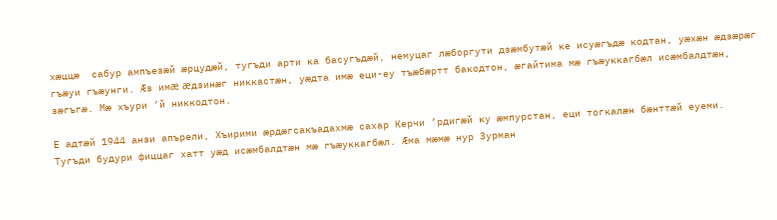хæццæ  сабур ампъезæй æрцудæй, тугъди арти ка басугъдæй, немуцаг лæборгути дзæмбутæй ке исуæгъдæ кодтан, уæхæн æдзæрæг гъæуи гъæунги. Æз имæ æдзинæг никкастæн, уæдта имæ еци-еу тъæбæртт бакодтон, æгайтима мæ гъæуккагбæл исæмбалдтæн, зæгъгæ. Мæ хъури ’й никкодтон.

Е адтæй 1944 анзи апърели, Хъирими æрдæгсакъадахмæ сахар Керчи ’рдигæй ку æмпурстан, еци тогкалæн бæнттæй еуеми. Тугъди будури фиццаг хатт уæд исæмбалдтæн мæ гъæуккагбæл. Æма мæмæ нур Зурман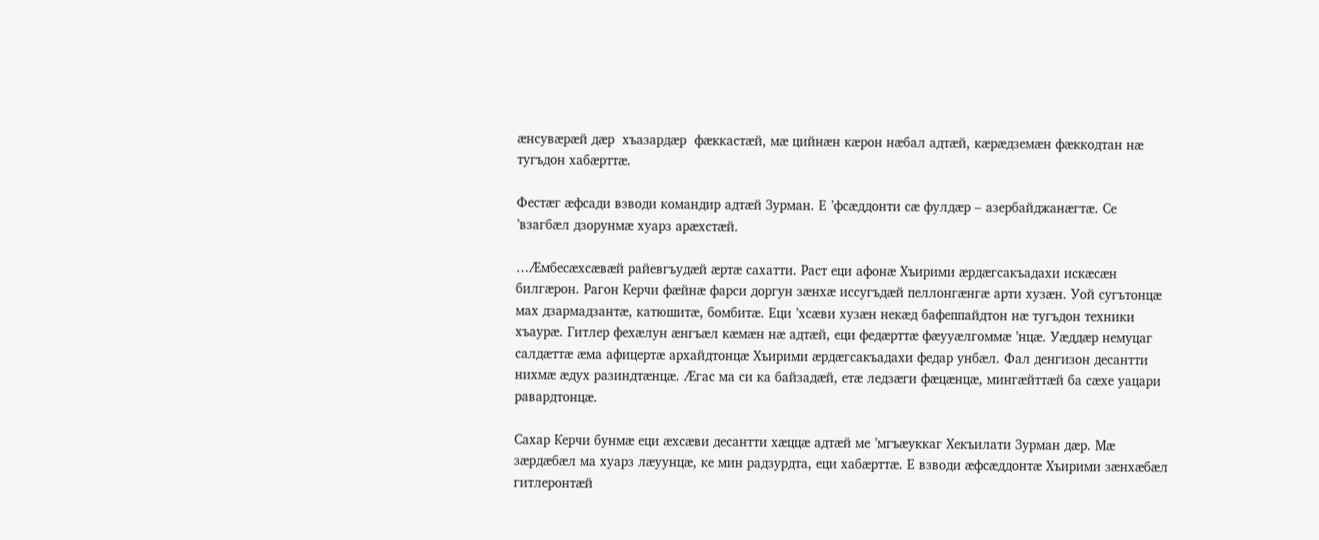æнсувæрæй дæр  хъазардæр  фæккастæй, мæ цийнæн кæрон нæбал адтæй, кæрæдземæн фæккодтан нæ тугъдон хабæрттæ.

Фестæг æфсади взводи командир адтæй Зурман. Е ’фсæддонти сæ фулдæр – азербайджанæгтæ. Се ’взагбæл дзорунмæ хуарз арæхстæй.

…Æмбесæхсæвæй райевгъудæй æртæ сахатти. Раст еци афонæ Хъирими æрдæгсакъадахи искæсæн билгæрон. Рагон Керчи фæйнæ фарси доргун зæнхæ иссугъдæй пеллонгæнгæ арти хузæн. Уой сугътонцæ мах дзармадзантæ, катюшитæ, бомбитæ. Еци ’хсæви хузæн некæд бафеппайдтон нæ тугъдон техники хъаурæ. Гитлер фехæлун æнгъæл кæмæн нæ адтæй, еци федæрттæ фæууæлгоммæ ’нцæ. Уæддæр немуцаг салдæттæ æма афицертæ архайдтонцæ Хъирими æрдæгсакъадахи федар унбæл. Фал денгизон десантти нихмæ æдух разиндтæнцæ. Æгас ма си ка байзадæй, етæ ледзæги фæцæнцæ, мингæйттæй ба сæхе уацари равардтонцæ.

Сахар Керчи бунмæ еци æхсæви десантти хæццæ адтæй ме ’мгъæуккаг Хекъилати Зурман дæр. Мæ зæрдæбæл ма хуарз лæуунцæ, ке мин радзурдта, еци хабæрттæ. Е взводи æфсæддонтæ Хъирими зæнхæбæл гитлеронтæй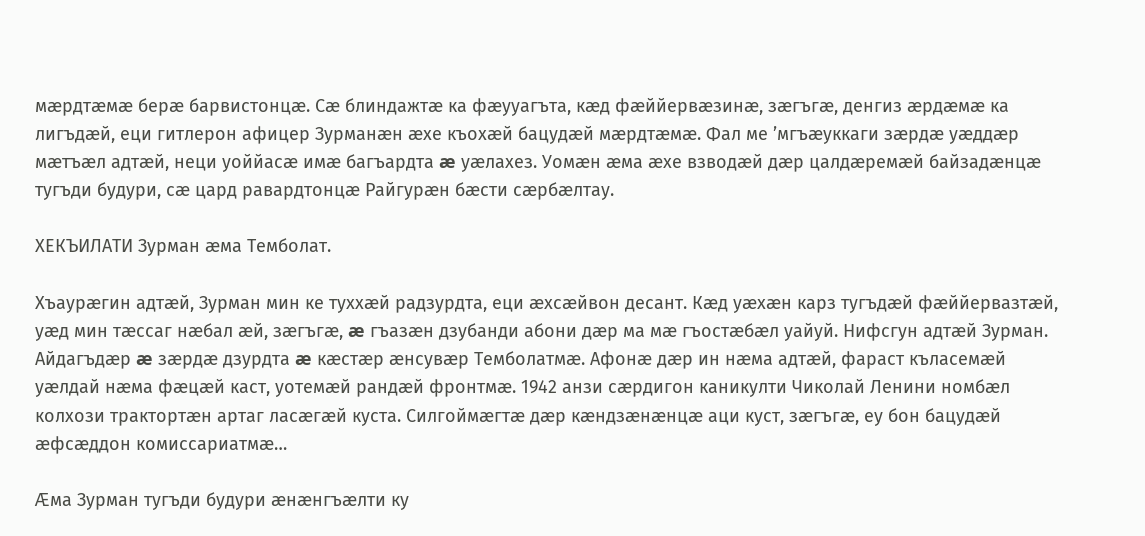мæрдтæмæ берæ барвистонцæ. Сæ блиндажтæ ка фæууагъта, кæд фæййервæзинæ, зæгъгæ, денгиз æрдæмæ ка лигъдæй, еци гитлерон афицер Зурманæн æхе къохæй бацудæй мæрдтæмæ. Фал ме ’мгъæуккаги зæрдæ уæддæр мæтъæл адтæй, неци уоййасæ имæ багъардта æ уæлахез. Уомæн æма æхе взводæй дæр цалдæремæй байзадæнцæ тугъди будури, сæ цард равардтонцæ Райгурæн бæсти сæрбæлтау.

ХЕКЪИЛАТИ Зурман æма Темболат.

Хъаурæгин адтæй, Зурман мин ке туххæй радзурдта, еци æхсæйвон десант. Кæд уæхæн карз тугъдæй фæййервазтæй, уæд мин тæссаг нæбал æй, зæгъгæ, æ гъазæн дзубанди абони дæр ма мæ гъостæбæл уайуй. Нифсгун адтæй Зурман. Айдагъдæр æ зæрдæ дзурдта æ кæстæр æнсувæр Темболатмæ. Афонæ дæр ин нæма адтæй, фараст къласемæй уæлдай нæма фæцæй каст, уотемæй рандæй фронтмæ. 1942 анзи сæрдигон каникулти Чиколай Ленини номбæл колхози трактортæн артаг ласæгæй куста. Силгоймæгтæ дæр кæндзæнæнцæ аци куст, зæгъгæ, еу бон бацудæй æфсæддон комиссариатмæ…

Æма Зурман тугъди будури æнæнгъæлти ку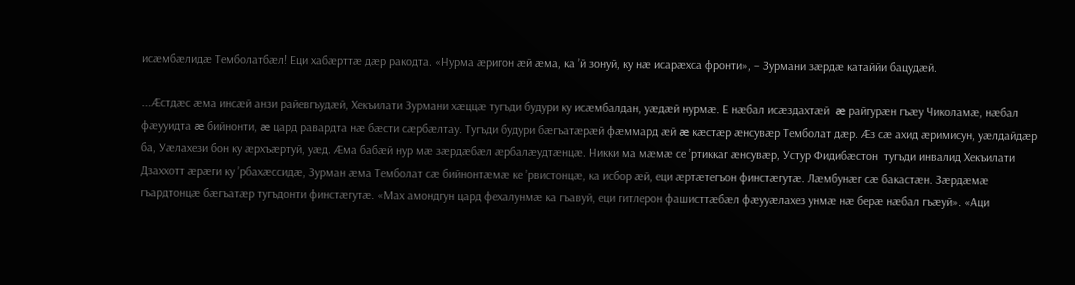исæмбæлидæ Темболатбæл! Еци хабæрттæ дæр ракодта. «Нурма æригон æй æма, ка ’й зонуй, ку нæ исарæхса фронти», – Зурмани зæрдæ катаййи бацудæй.

…Æстдæс æма инсæй анзи райевгъудæй, Хекъилати Зурмани хæццæ тугъди будури ку исæмбалдан, уæдæй нурмæ. Е нæбал исæздахтæй  æ райгурæн гъæу Чиколамæ, нæбал фæууидта æ бийнонти, æ цард равардта нæ бæсти сæрбæлтау. Тугъди будури бæгъатæрæй фæммард æй æ кæстæр æнсувæр Темболат дæр. Æз сæ ахид æримисун, уæлдайдæр ба, Уæлахези бон ку æрхъæртуй, уæд. Æма бабæй нур мæ зæрдæбæл æрбалæудтæнцæ. Никки ма мæмæ се ’ртиккаг æнсувæр, Устур Фидибæстон  тугъди инвалид Хекъилати Дзаххотт æрæги ку ’рбахæссидæ, Зурман æма Темболат сæ бийнонтæмæ ке ’рвистонцæ, ка исбор æй, еци æртæтегъон финстæгутæ. Лæмбунæг сæ бакастæн. Зæрдæмæ гъардтонцæ бæгъатæр тугъдонти финстæгутæ. «Мах амондгун цард фехалунмæ ка гъавуй, еци гитлерон фашисттæбæл фæууæлахез унмæ нæ берæ нæбал гъæуй». «Аци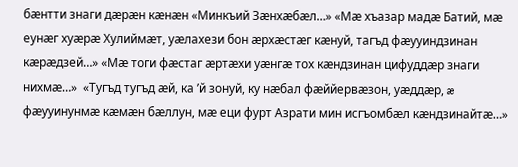бæнтти знаги дæрæн кæнæн «Минкъий Зæнхæбæл…» «Мæ хъазар мадæ Батий, мæ еунæг хуæрæ Хулиймæт, уæлахези бон æрхæстæг кæнуй, тагъд фæууиндзинан кæрæдзей…» «Мæ тоги фæстаг æртæхи уæнгæ тох кæндзинан цифуддæр знаги нихмæ…»  «Тугъд тугъд æй, ка ’й зонуй, ку нæбал фæййервæзон, уæддæр, æ фæууинунмæ кæмæн бæллун, мæ еци фурт Азрати мин исгъомбæл кæндзинайтæ…»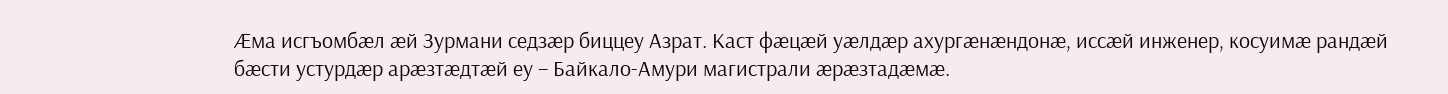Æма исгъомбæл æй Зурмани седзæр биццеу Азрат. Каст фæцæй уæлдæр ахургæнæндонæ, иссæй инженер, косуимæ рандæй бæсти устурдæр арæзтæдтæй еу – Байкало-Амури магистрали æрæзтадæмæ.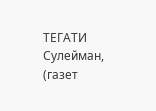ТЕГАТИ Сулейман, (газет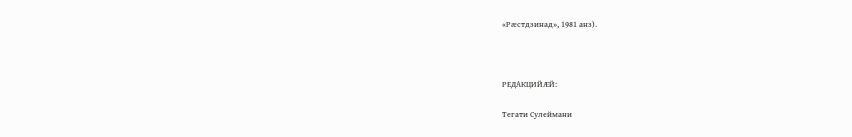«Рæстдзинад», 1981 анз).



РЕДАКЦИЙÆЙ:

Тегати Сулеймани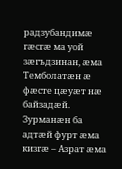радзубандимæ гæсгæ ма уой зæгъдзинан, æма Темболатæн æ фæсте цæуæт нæ байзадæй. Зурманæн ба адтæй фурт æма кизгæ – Азрат æма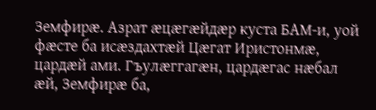Земфирæ. Азрат æцæгæйдæр куста БАМ-и, уой фæсте ба исæздахтæй Цæгат Иристонмæ, цардæй ами. Гъулæггагæн, цардæгас нæбал æй, Земфирæ ба,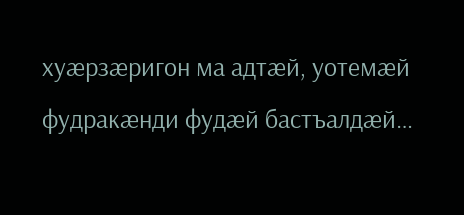хуæрзæригон ма адтæй, уотемæй фудракæнди фудæй бастъалдæй…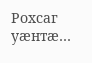Рохсаг уæнтæ…